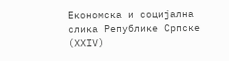Економска и социјална слика Републике Српске (XXIV)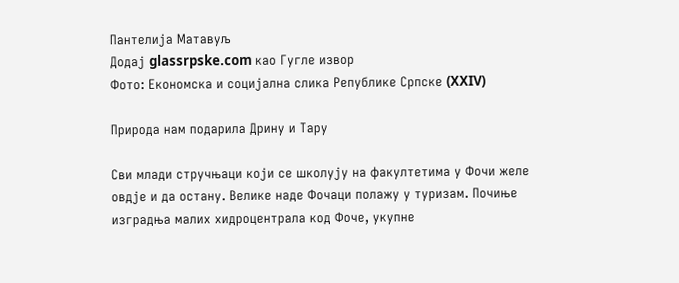Пантелија Матавуљ
Додај glassrpske.com као Гугле извор
Фото: Економска и социјална слика Републике Српске (XXIV)

Природа нам подарила Дрину и Тару

Сви млади стручњаци који се школују на факултетима у Фочи желе овдје и да остану. Велике наде Фочаци полажу у туризам. Почиње изградња малих хидроцентрала код Фоче, укупне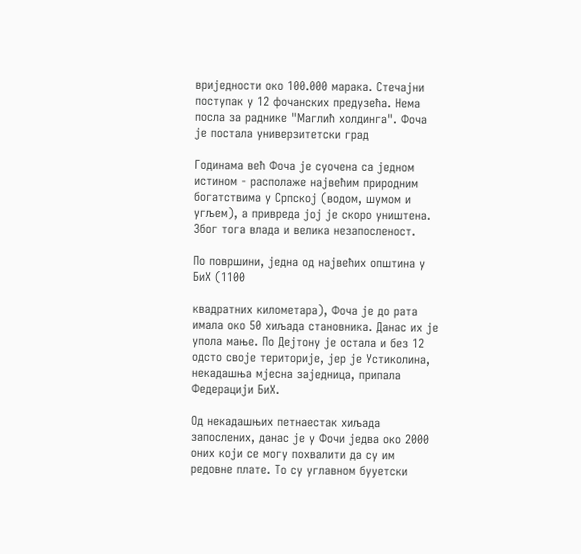вриједности око 100.000 марака. Стечајни поступак у 12 фочанских предузећа. Нема посла за раднике "Маглић холдинга". Фоча је постала универзитетски град

Годинама већ Фоча је суочена са једном истином - располаже највећим природним богатствима у Српској (водом, шумом и угљем), а привреда јој је скоро уништена. Због тога влада и велика незапосленост.

По површини, једна од највећих општина у БиХ (1100

квадратних километара), Фоча је до рата имала око 50 хиљада становника. Данас их је упола мање. По Дејтону је остала и без 12 одсто своје територије, јер је Устиколина, некадашња мјесна заједница, припала Федерацији БиХ.

Од некадашњих петнаестак хиљада запослених, данас је у Фочи једва око 2000 оних који се могу похвалити да су им редовне плате. То су углавном буyетски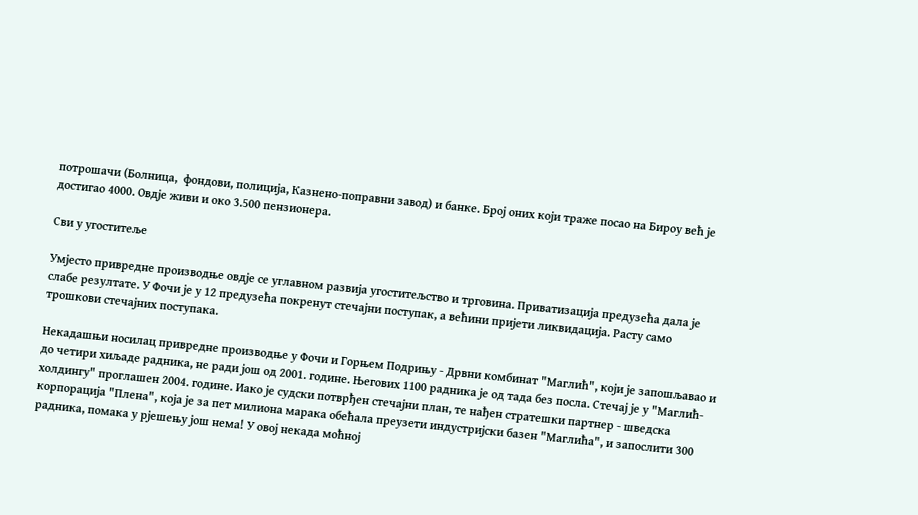потрошачи (Болница,  фондови, полиција, Казнено-поправни завод) и банке. Број оних који траже посао на Бироу већ је достигао 4000. Овдје живи и око 3.500 пензионера.

Сви у угоститеље

Умјесто привредне производње овдје се углавном развија угоститељство и трговина. Приватизација предузећа дала је слабе резултате. У Фочи је у 12 предузећа покренут стечајни поступак, а већини пријети ликвидација. Расту само трошкови стечајних поступака.

Некадашњи носилац привредне производње у Фочи и Горњем Подрињу - Дрвни комбинат "Маглић", који је запошљавао и до четири хиљаде радника, не ради још од 2001. године. Његових 1100 радника је од тада без посла. Стечај је у "Маглић-холдингу" проглашен 2004. године. Иако је судски потврђен стечајни план, те нађен стратешки партнер - шведска корпорација "Плена", која је за пет милиона марака обећала преузети индустријски базен "Маглића", и запослити 300 радника, помака у рјешењу још нема! У овој некада моћној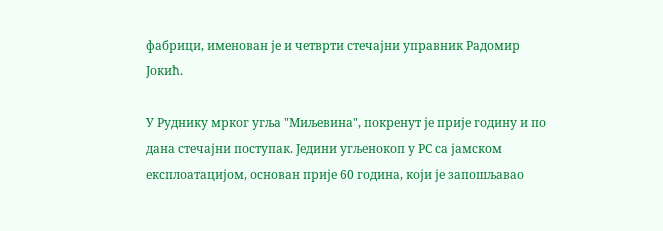фабрици, именован је и четврти стечајни управник Радомир Јокић.

У Руднику мрког угља "Миљевина", покренут је прије годину и по дана стечајни поступак. Једини угљенокоп у РС са јамском експлоатацијом, основан прије 60 година, који је запошљавао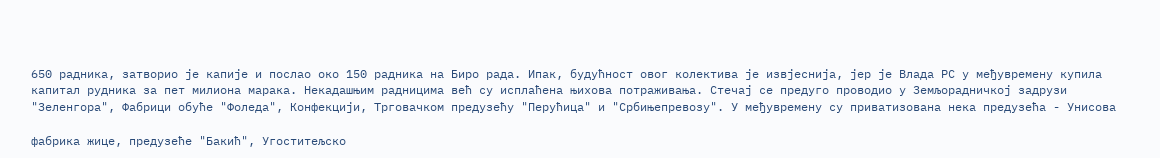650 радника, затворио је капије и послао око 150 радника на Биро рада. Ипак, будућност овог колектива је извјеснија, јер је Влада РС у међувремену купила капитал рудника за пет милиона марака. Некадашњим радницима већ су исплаћена њихова потраживања. Стечај се предуго проводио у Земљорадничкој задрузи "Зеленгора", Фабрици обуће "Фоледа", Конфекцији, Трговачком предузећу "Перућица" и "Србињепревозу". У међувремену су приватизована нека предузећа - Унисова

фабрика жице, предузеће "Бакић", Угоститељско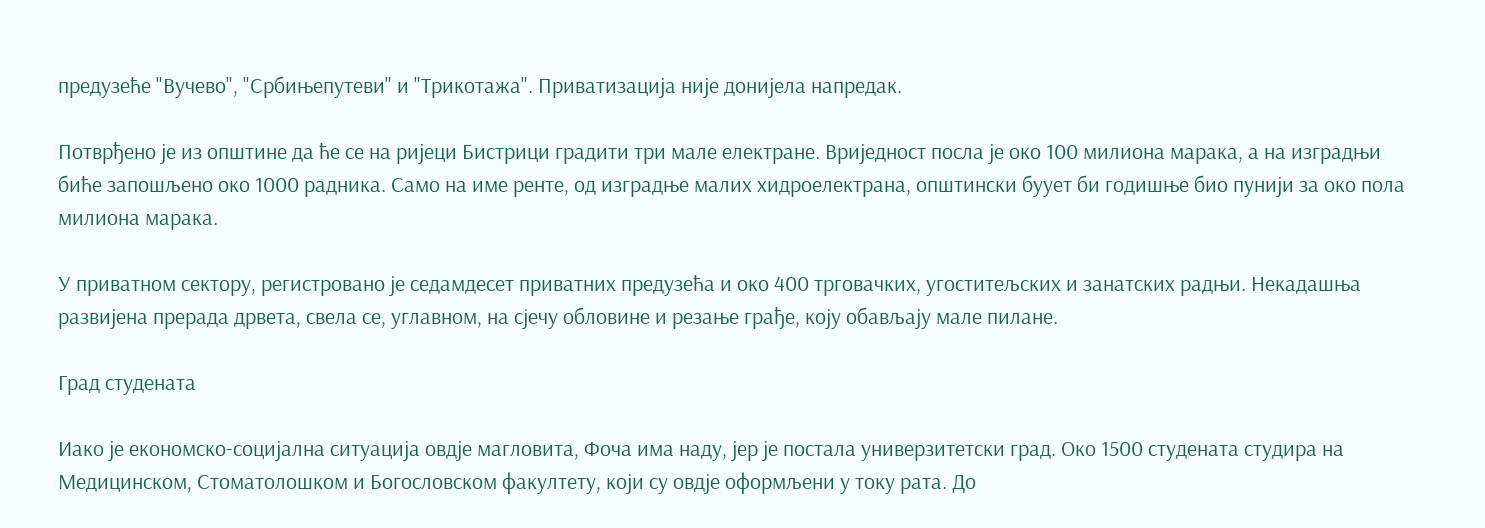предузеће "Вучево", "Србињепутеви" и "Трикотажа". Приватизација није донијела напредак.

Потврђено је из општине да ће се на ријеци Бистрици градити три мале електране. Вриједност посла је око 100 милиона марака, а на изградњи биће запошљено око 1000 радника. Само на име ренте, од изградње малих хидроелектрана, општински буyет би годишње био пунији за око пола милиона марака.

У приватном сектору, регистровано је седамдесет приватних предузећа и око 400 трговачких, угоститељских и занатских радњи. Некадашња развијена прерада дрвета, свела се, углавном, на сјечу обловине и резање грађе, коју обављају мале пилане.

Град студената

Иако је економско-социјална ситуација овдје магловита, Фоча има наду, јер је постала универзитетски град. Око 1500 студената студира на Медицинском, Стоматолошком и Богословском факултету, који су овдје оформљени у току рата. До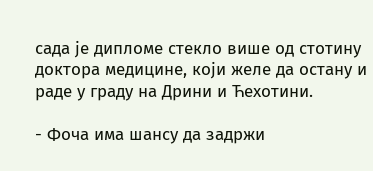сада је дипломе стекло више од стотину доктора медицине, који желе да остану и раде у граду на Дрини и Ћехотини.

- Фоча има шансу да задржи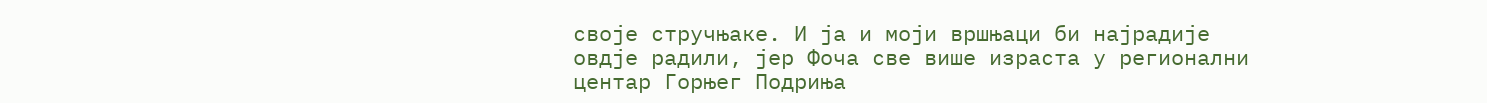своје стручњаке. И ја и моји вршњаци би најрадије овдје радили, јер Фоча све више израста у регионални центар Горњег Подриња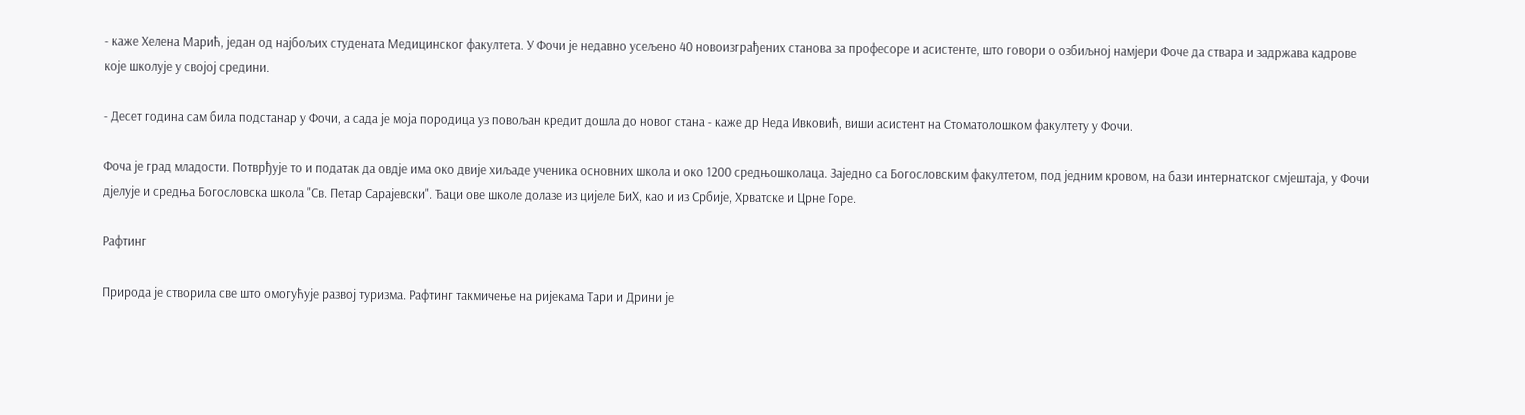- каже Хелена Марић, један од најбољих студената Медицинског факултета. У Фочи је недавно усељено 40 новоизграђених станова за професоре и асистенте, што говори о озбиљној намјери Фоче да ствара и задржава кадрове које школује у својој средини.

- Десет година сам била подстанар у Фочи, а сада је моја породица уз повољан кредит дошла до новог стана - каже др Неда Ивковић, виши асистент на Стоматолошком факултету у Фочи.

Фоча је град младости. Потврђује то и податак да овдје има око двије хиљаде ученика основних школа и око 1200 средњошколаца. Заједно са Богословским факултетом, под једним кровом, на бази интернатског смјештаја, у Фочи дјелује и средња Богословска школа "Св. Петар Сарајевски". Ђаци ове школе долазе из цијеле БиХ, као и из Србије, Хрватске и Црне Горе.

Рафтинг

Природа је створила све што омогућује развој туризма. Рафтинг такмичење на ријекама Тари и Дрини је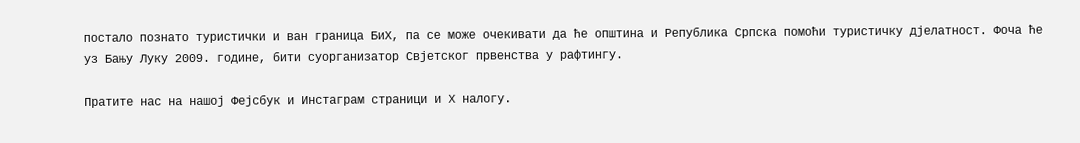постало познато туристички и ван граница БиХ, па се може очекивати да ће општина и Република Српска помоћи туристичку дјелатност. Фоча ће уз Бању Луку 2009. године, бити суорганизатор Свјетског првенства у рафтингу.

Пратите нас на нашој Фејсбук и Инстаграм страници и X налогу.